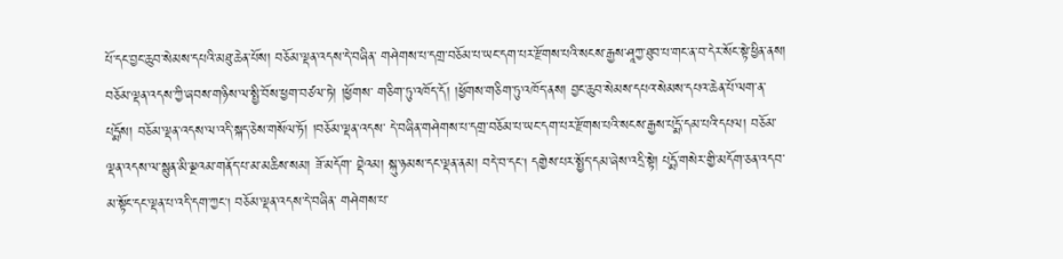པོ་དང་བྱང་ཆུབ་སེམས་དཔའི་མཐུ་ཆེན་པོས། བཅོམ་ལྡན་འདས་དེ་བཞིན་ གཤེགས་པ་དགྲ་བཅོམ་པ་ཡང་དག་པར་རྫོགས་པའི་སངས་རྒྱས་ཤཱཀྱ་ཐུབ་པ་གང་ན་བ་དེར་སོང་སྟེ་ཕྱིན་ནས། བཅོམ་ལྡན་འདས་ཀྱི་ཞབས་གཉིས་ལ་སྤྱི་བོས་ཕྱག་བཙལ་ཏེ། །ཕྱོགས་ གཅིག་ཏུ་འཁོད་དོ། །ཕྱོགས་གཅིག་ཏུ་འཁོད་ནས། བྱང་ཆུབ་སེམས་དཔའ་སེམས་དཔའ་ཆེན་པོ་ལག་ན་པདྨོས། བཅོམ་ལྡན་འདས་ལ་འདི་སྐད་ཅེས་གསོལ་ཏོ། །བཅོམ་ལྡན་འདས་ དེ་བཞིན་གཤེགས་པ་དགྲ་བཅོམ་པ་ཡང་དག་པར་རྫོགས་པའི་སངས་རྒྱས་པདྨོ་དམ་པའི་དཔལ། བཅོམ་ལྡན་འདས་ལ་སྙུན་མི་མྔའམ་གནོད་པ་མ་མཆིས་སམ། ཟོ་མདོག་ བྡེའམ། སྐུ་ཉམས་དང་ལྡན་ནམ། བདེ་བ་དང། དགྱེས་པར་སྤྱོད་དམ་ཞེས་འདྲི་སྟེ། པདྨོ་གསེར་གྱི་མདོག་ཅན་འདབ་མ་སྟོང་དང་ལྡན་པ་འདི་དག་ཀྱང། བཅོམ་ལྡན་འདས་དེ་བཞིན་ གཤེགས་པ་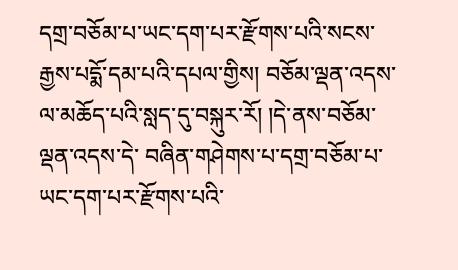དགྲ་བཅོམ་པ་ཡང་དག་པར་རྫོགས་པའི་སངས་རྒྱས་པདྨོ་དམ་པའི་དཔལ་གྱིས། བཅོམ་ལྡན་འདས་ལ་མཆོད་པའི་སླད་དུ་བསྐུར་རོ། །དེ་ནས་བཅོམ་ལྡན་འདས་དེ་ བཞིན་གཤེགས་པ་དགྲ་བཅོམ་པ་ཡང་དག་པར་རྫོགས་པའི་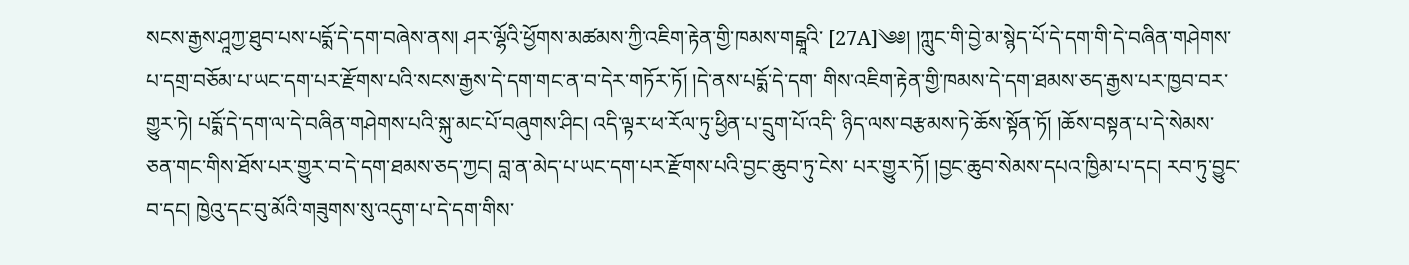སངས་རྒྱས་ཤཱཀྱ་ཐུབ་པས་པདྨོ་དེ་དག་བཞེས་ནས། ཤར་ལྷོའི་ཕྱོགས་མཚམས་ཀྱི་འཇིག་རྟེན་གྱི་ཁམས་གངྒཱའི་ [27A]༄༅། །ཀླུང་གི་བྱེ་མ་སྙེད་པོ་དེ་དག་གི་དེ་བཞིན་གཤེགས་པ་དགྲ་བཅོམ་པ་ཡང་དག་པར་རྫོགས་པའི་སངས་རྒྱས་དེ་དག་གང་ན་བ་དེར་གཏོར་ཏོ། །དེ་ནས་པདྨོ་དེ་དག་ གིས་འཇིག་རྟེན་གྱི་ཁམས་དེ་དག་ཐམས་ཅད་རྒྱས་པར་ཁྱབ་བར་གྱུར་ཏེ། པདྨོ་དེ་དག་ལ་དེ་བཞིན་གཤེགས་པའི་སྐུ་མང་པོ་བཞུགས་ཤིང། འདི་ལྟར་ཕ་རོལ་ཏུ་ཕྱིན་པ་དྲུག་པོ་འདི་ ཉིད་ལས་བརྩམས་ཏེ་ཆོས་སྟོན་ཏོ། །ཆོས་བསྟན་པ་དེ་སེམས་ཅན་གང་གིས་ཐོས་པར་གྱུར་བ་དེ་དག་ཐམས་ཅད་ཀྱང། བླ་ན་མེད་པ་ཡང་དག་པར་རྫོགས་པའི་བྱང་ཆུབ་ཏུ་ངེས་ པར་གྱུར་ཏོ། །བྱང་ཆུབ་སེམས་དཔའ་ཁྱིམ་པ་དང། རབ་ཏུ་བྱུང་བ་དང། ཁྱེའུ་དང་བུ་མོའི་གཟུགས་སུ་འདུག་པ་དེ་དག་གིས་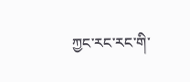ཀྱང་རང་རང་གི་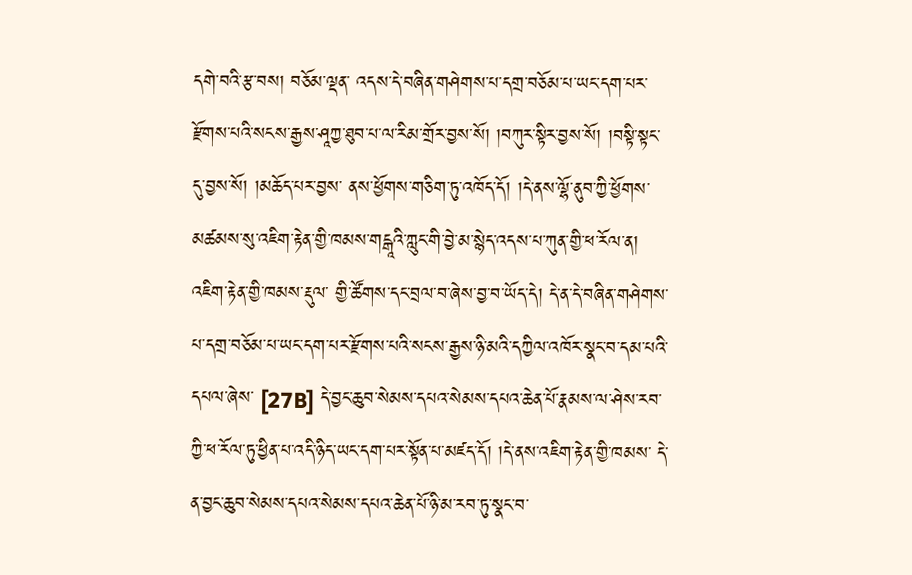དགེ་བའི་རྩ་བས། བཅོམ་ལྡན་ འདས་དེ་བཞིན་གཤེགས་པ་དགྲ་བཅོམ་པ་ཡང་དག་པར་རྫོགས་པའི་སངས་རྒྱས་ཤཱཀྱ་ཐུབ་པ་ལ་རིམ་གྲོར་བྱས་སོ། །བཀུར་སྟིར་བྱས་སོ། །བསྟི་སྟང་དུ་བྱས་སོ། །མཆོད་པར་བྱས་ ནས་ཕྱོགས་གཅིག་ཏུ་འཁོད་དོ། །དེ་ནས་ལྷོ་ནུབ་ཀྱི་ཕྱོགས་མཚམས་སུ་འཇིག་རྟེན་གྱི་ཁམས་གངྒཱའི་ཀླུང་གི་བྱེ་མ་སྙེད་འདས་པ་ཀུན་གྱི་ཕ་རོལ་ན། འཇིག་རྟེན་གྱི་ཁམས་རྡུལ་ གྱི་ཚོགས་དང་བྲལ་བ་ཞེས་བྱ་བ་ཡོད་དེ། དེ་ན་དེ་བཞིན་གཤེགས་པ་དགྲ་བཅོམ་པ་ཡང་དག་པར་རྫོགས་པའི་སངས་རྒྱས་ཉི་མའི་དཀྱིལ་འཁོར་སྣང་བ་དམ་པའི་དཔལ་ཞེས་ [27B] དེ་བྱང་ཆུབ་སེམས་དཔའ་སེམས་དཔའ་ཆེན་པོ་རྣམས་ལ་ཤེས་རབ་ཀྱི་ཕ་རོལ་ཏུ་ཕྱིན་པ་འདི་ཉིད་ཡང་དག་པར་སྟོན་པ་མཛད་དོ། །དེ་ནས་འཇིག་རྟེན་གྱི་ཁམས་ དེ་ན་བྱང་ཆུབ་སེམས་དཔའ་སེམས་དཔའ་ཆེན་པོ་ཉི་མ་རབ་ཏུ་སྣང་བ་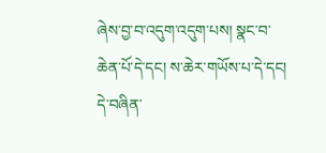ཞེས་བྱ་བ་འདུག་འདུག་པས། སྣང་བ་ཆེན་པོ་དེ་དང། ས་ཆེར་གཡོས་པ་དེ་དང། དེ་བཞིན་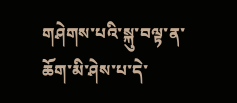གཤེགས་པའི་སྐུ་བལྟ་ན་ ཆོག་མི་ཤེས་པ་དེ་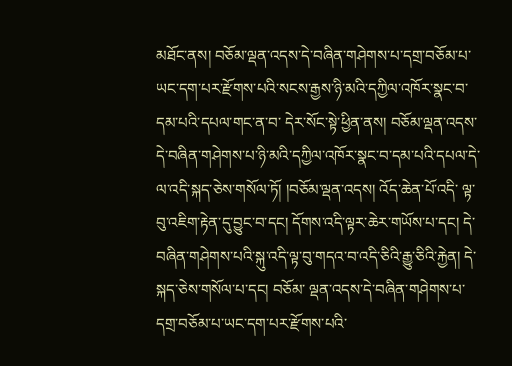མཐོང་ནས། བཅོམ་ལྡན་འདས་དེ་བཞིན་གཤེགས་པ་དགྲ་བཅོམ་པ་ཡང་དག་པར་རྫོགས་པའི་སངས་རྒྱས་ཉི་མའི་དཀྱིལ་འཁོར་སྣང་བ་དམ་པའི་དཔལ་གང་ན་བ་ དེར་སོང་སྟེ་ཕྱིན་ནས། བཅོམ་ལྡན་འདས་དེ་བཞིན་གཤེགས་པ་ཉི་མའི་དཀྱིལ་འཁོར་སྣང་བ་དམ་པའི་དཔལ་དེ་ལ་འདི་སྐད་ཅེས་གསོལ་ཏོ། །བཅོམ་ལྡན་འདས། འོད་ཆེན་པོ་འདི་ ལྟ་བུ་འཇིག་རྟེན་དུ་བྱུང་བ་དང། དོགས་འདི་ལྟར་ཆེར་གཡོས་པ་དང། དེ་བཞིན་གཤེགས་པའི་སྐུ་འདི་ལྟ་བུ་གདའ་བ་འདི་ཅིའི་རྒྱུ་ཅིའི་རྐྱེན། དེ་སྐད་ཅེས་གསོལ་པ་དང། བཅོམ་ ལྡན་འདས་དེ་བཞིན་གཤེགས་པ་དགྲ་བཅོམ་པ་ཡང་དག་པར་རྫོགས་པའི་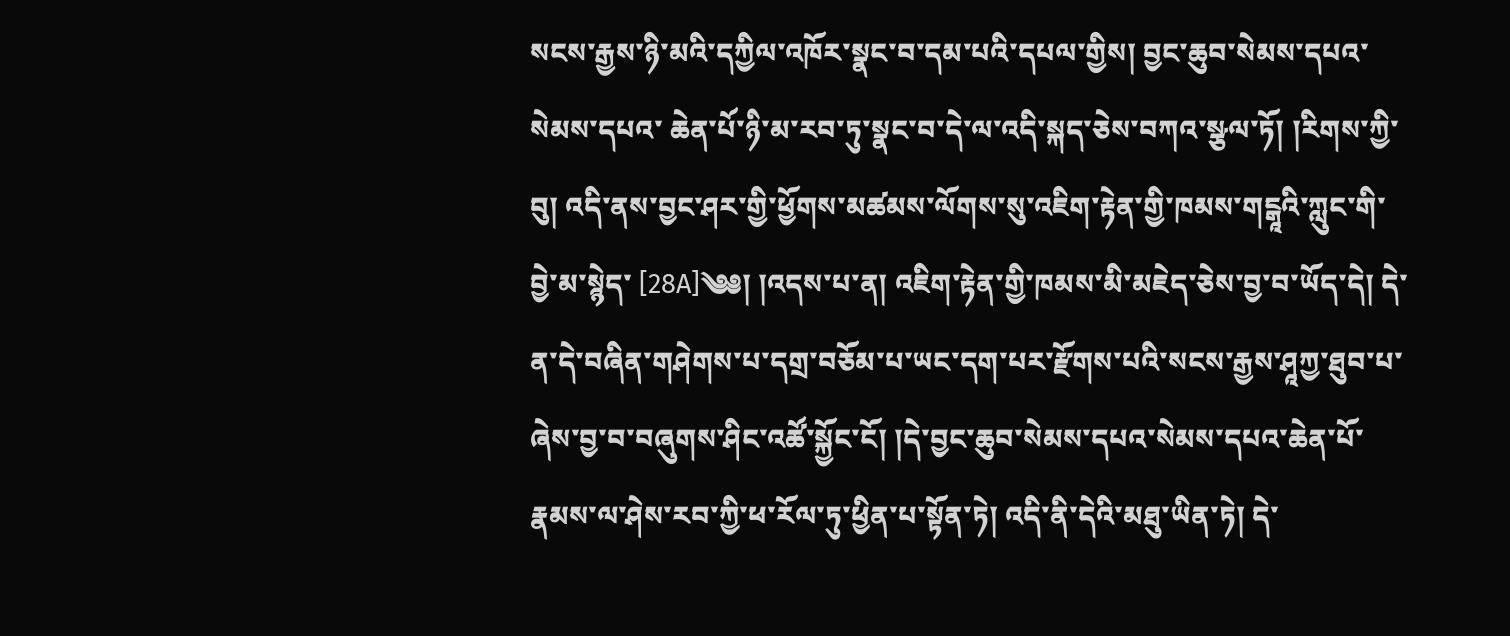སངས་རྒྱས་ཉི་མའི་དཀྱིལ་འཁོར་སྣང་བ་དམ་པའི་དཔལ་གྱིས། བྱང་ཆུབ་སེམས་དཔའ་སེམས་དཔའ་ ཆེན་པོ་ཉི་མ་རབ་ཏུ་སྣང་བ་དེ་ལ་འདི་སྐད་ཅེས་བཀའ་སྩལ་ཏོ། །རིགས་ཀྱི་བུ། འདི་ནས་བྱང་ཤར་གྱི་ཕྱོགས་མཚམས་ལོགས་སུ་འཇིག་རྟེན་གྱི་ཁམས་གངྒཱའི་ཀླུང་གི་བྱེ་མ་སྙེད་ [28A]༄༅། །འདས་པ་ན། འཇིག་རྟེན་གྱི་ཁམས་མི་མཇེད་ཅེས་བྱ་བ་ཡོད་དེ། དེ་ན་དེ་བཞིན་གཤེགས་པ་དགྲ་བཅོམ་པ་ཡང་དག་པར་རྫོགས་པའི་སངས་རྒྱས་ཤཱཀྱ་ཐུབ་པ་ ཞེས་བྱ་བ་བཞུགས་ཤིང་འཚོ་སྐྱོང་ངོ། །དེ་བྱང་ཆུབ་སེམས་དཔའ་སེམས་དཔའ་ཆེན་པོ་རྣམས་ལ་ཤེས་རབ་ཀྱི་ཕ་རོལ་ཏུ་ཕྱིན་པ་སྟོན་ཏེ། འདི་ནི་དེའི་མཐུ་ཡིན་ཏེ། དེ་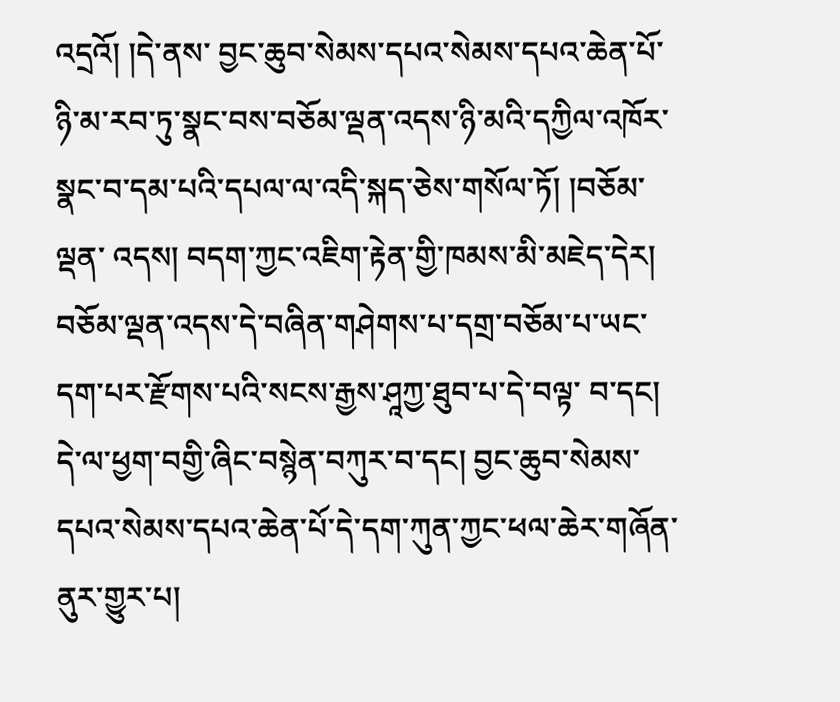འདྲའོ། །དེ་ནས་ བྱང་ཆུབ་སེམས་དཔའ་སེམས་དཔའ་ཆེན་པོ་ཉི་མ་རབ་ཏུ་སྣང་བས་བཅོམ་ལྡན་འདས་ཉི་མའི་དཀྱིལ་འཁོར་སྣང་བ་དམ་པའི་དཔལ་ལ་འདི་སྐད་ཅེས་གསོལ་ཏོ། །བཅོམ་ལྡན་ འདས། བདག་ཀྱང་འཇིག་རྟེན་གྱི་ཁམས་མི་མཇེད་དེར། བཅོམ་ལྡན་འདས་དེ་བཞིན་གཤེགས་པ་དགྲ་བཅོམ་པ་ཡང་དག་པར་རྫོགས་པའི་སངས་རྒྱས་ཤཱཀྱ་ཐུབ་པ་དེ་བལྟ་ བ་དང། དེ་ལ་ཕྱག་བགྱི་ཞིང་བསྙེན་བཀུར་བ་དང། བྱང་ཆུབ་སེམས་དཔའ་སེམས་དཔའ་ཆེན་པོ་དེ་དག་ཀུན་ཀྱང་ཕལ་ཆེར་གཞོན་ནུར་གྱུར་པ།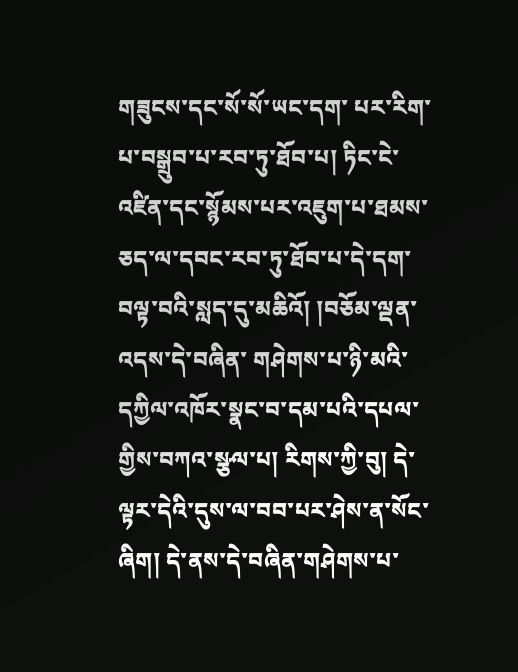གཟུངས་དང་སོ་སོ་ཡང་དག་ པར་རིག་པ་བསྒྲུབ་པ་རབ་ཏུ་ཐོབ་པ། ཏིང་ངེ་འཛིན་དང་སྙོམས་པར་འཇུག་པ་ཐམས་ཅད་ལ་དབང་རབ་ཏུ་ཐོབ་པ་དེ་དག་བལྟ་བའི་སླད་དུ་མཆིའོ། །བཅོམ་ལྡན་འདས་དེ་བཞིན་ གཤེགས་པ་ཉི་མའི་དཀྱིལ་འཁོར་སྣང་བ་དམ་པའི་དཔལ་གྱིས་བཀའ་སྩལ་པ། རིགས་ཀྱི་བུ། དེ་ལྟར་དེའི་དུས་ལ་བབ་པར་ཤེས་ན་སོང་ཞིག། དེ་ནས་དེ་བཞིན་གཤེགས་པ་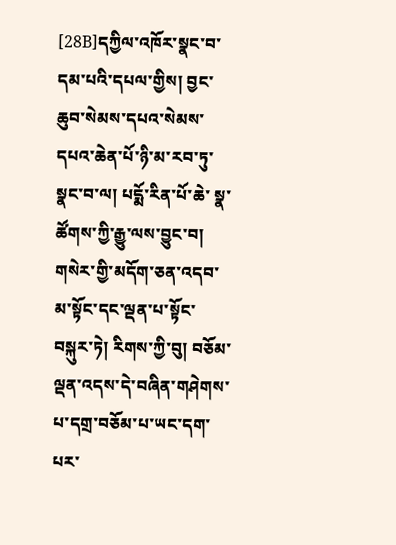[28B]དཀྱིལ་འཁོར་སྣང་བ་དམ་པའི་དཔལ་གྱིས། བྱང་ཆུབ་སེམས་དཔའ་སེམས་དཔའ་ཆེན་པོ་ཉི་མ་རབ་ཏུ་སྣང་བ་ལ། པདྨོ་རིན་པོ་ཆེ་ སྣ་ཚོགས་ཀྱི་རྒྱུ་ལས་བྱུང་བ། གསེར་གྱི་མདོག་ཅན་འདབ་མ་སྟོང་དང་ལྡན་པ་སྟོང་བསྐུར་ཏེ། རིགས་ཀྱི་བུ། བཅོམ་ལྡན་འདས་དེ་བཞིན་གཤེགས་པ་དགྲ་བཅོམ་པ་ཡང་དག་པར་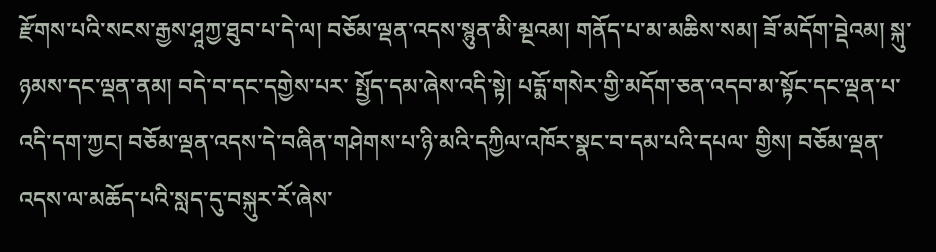རྫོགས་པའི་སངས་རྒྱས་ཤཱཀྱ་ཐུབ་པ་དེ་ལ། བཅོམ་ལྡན་འདས་སྙུན་མི་མྔའམ། གནོད་པ་མ་མཆིས་སམ། ཟོ་མདོག་བྡེའམ། སྐུ་ཉམས་དང་ལྡན་ནམ། བདེ་བ་དང་དགྱེས་པར་ སྤྱོད་དམ་ཞེས་འདི་སྟེ། པདྨོ་གསེར་གྱི་མདོག་ཅན་འདབ་མ་སྟོང་དང་ལྡན་པ་འདི་དག་ཀྱང། བཅོམ་ལྡན་འདས་དེ་བཞིན་གཤེགས་པ་ཉི་མའི་དཀྱིལ་འཁོར་སྣང་བ་དམ་པའི་དཔལ་ གྱིས། བཅོམ་ལྡན་འདས་ལ་མཆོད་པའི་སླད་དུ་བསྐུར་རོ་ཞེས་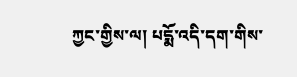ཀྱང་གྱིས་ལ། པདྨོ་འདི་དག་གིས་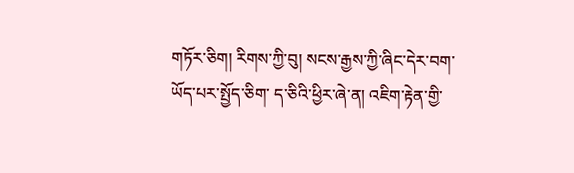གཏོར་ཅིག། རིགས་ཀྱི་བུ། སངས་རྒྱས་ཀྱི་ཞིང་དེར་བག་ཡོད་པར་སྤྱོད་ཅིག་ ད་ཅིའི་ཕྱིར་ཞེ་ན། འཇིག་རྟེན་གྱི་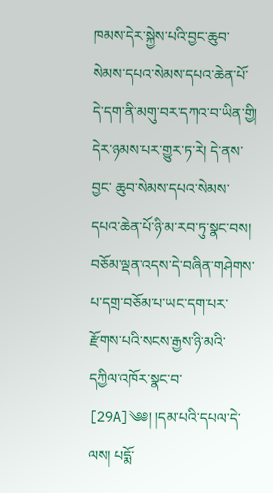ཁམས་དེར་སྐྱེས་པའི་བྱང་ཆུབ་སེམས་དཔའ་སེམས་དཔའ་ཆེན་པོ་དེ་དག་ནི་མགུ་བར་དཀའ་བ་ཡིན་གྱི། དེར་ཉམས་པར་གྱུར་ཏ་རེ། དེ་ནས་བྱང་ ཆུབ་སེམས་དཔའ་སེམས་དཔའ་ཆེན་པོ་ཉི་མ་རབ་ཏུ་སྣང་བས། བཅོམ་ལྡན་འདས་དེ་བཞིན་གཤེགས་པ་དགྲ་བཅོམ་པ་ཡང་དག་པར་རྫོགས་པའི་སངས་རྒྱས་ཉི་མའི་དཀྱིལ་འཁོར་སྣང་བ་ [29A]༄༅། །དམ་པའི་དཔལ་དེ་ལས། པདྨོ་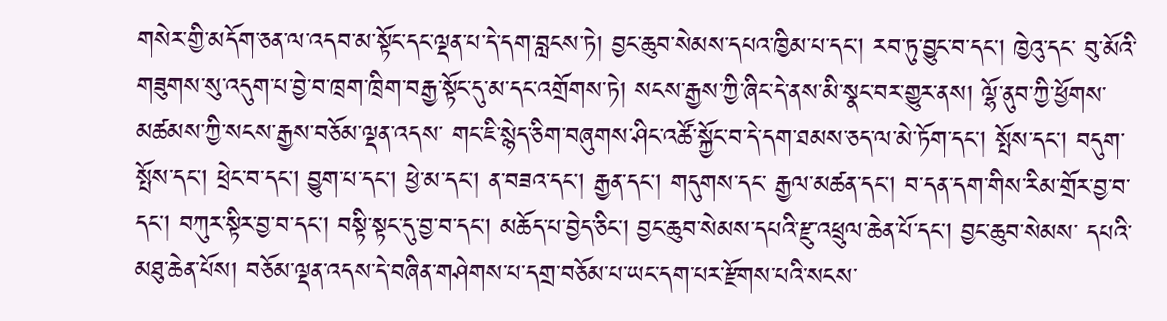གསེར་གྱི་མདོག་ཅན་ལ་འདབ་མ་སྟོང་དང་ལྡན་པ་དེ་དག་བླངས་ཏེ། བྱང་ཆུབ་སེམས་དཔའ་ཁྱིམ་པ་དང། རབ་ཏུ་བྱུང་བ་དང། ཁྱེའུ་དང་ བུ་མོའི་གཟུགས་སུ་འདུག་པ་བྱེ་བ་ཁྲག་ཁྲིག་བརྒྱ་སྟོང་དུ་མ་དང་འགྲོགས་ཏེ། སངས་རྒྱས་ཀྱི་ཞིང་དེ་ནས་མི་སྣང་བར་གྱུར་ནས། ལྷོ་ནུབ་ཀྱི་ཕྱོགས་མཚམས་ཀྱི་སངས་རྒྱས་བཅོམ་ལྡན་འདས་ གང་ཇི་སྙེད་ཅིག་བཞུགས་ཤིང་འཚོ་སྐྱོང་བ་དེ་དག་ཐམས་ཅད་ལ་མེ་ཏོག་དང། སྤོས་དང། བདུག་སྤོས་དང། ཕྲེང་བ་དང། བྱུག་པ་དང། ཕྱེ་མ་དང། ན་བཟའ་དང། རྒྱན་དང། གདུགས་དང་ རྒྱལ་མཚན་དང། བ་དན་དག་གིས་རིམ་གྲོར་བྱ་བ་དང། བཀུར་སྟིར་བྱ་བ་དང། བསྟི་སྟང་དུ་བྱ་བ་དང། མཆོད་པ་བྱེད་ཅིང། བྱང་ཆུབ་སེམས་དཔའི་རྫུ་འཕྲུལ་ཆེན་པོ་དང། བྱང་ཆུབ་སེམས་ དཔའི་མཐུ་ཆེན་པོས། བཅོམ་ལྡན་འདས་དེ་བཞིན་གཤེགས་པ་དགྲ་བཅོམ་པ་ཡང་དག་པར་རྫོགས་པའི་སངས་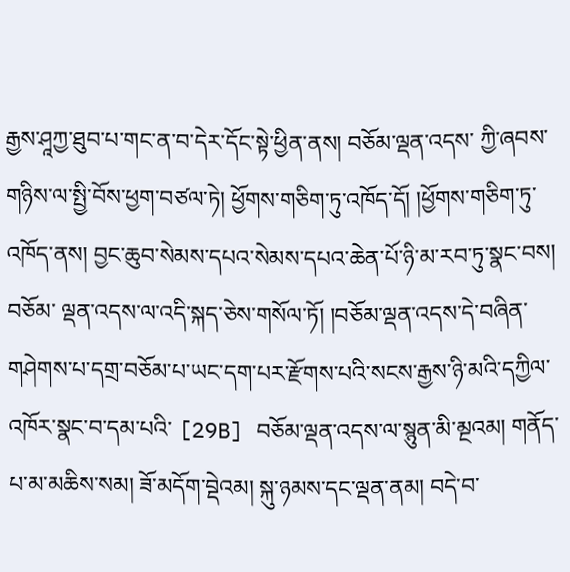རྒྱས་ཤཱཀྱ་ཐུབ་པ་གང་ན་བ་དེར་དོང་སྟེ་ཕྱིན་ནས། བཅོམ་ལྡན་འདས་ ཀྱི་ཞབས་གཉིས་ལ་སྤྱི་བོས་ཕྱག་བཙལ་ཏེ། ཕྱོགས་གཅིག་ཏུ་འཁོད་དོ། །ཕྱོགས་གཅིག་ཏུ་འཁོད་ནས། བྱང་ཆུབ་སེམས་དཔའ་སེམས་དཔའ་ཆེན་པོ་ཉི་མ་རབ་ཏུ་སྣང་བས། བཅོམ་ ལྡན་འདས་ལ་འདི་སྐད་ཅེས་གསོལ་ཏོ། །བཅོམ་ལྡན་འདས་དེ་བཞིན་གཤེགས་པ་དགྲ་བཅོམ་པ་ཡང་དག་པར་རྫོགས་པའི་སངས་རྒྱས་ཉི་མའི་དཀྱིལ་འཁོར་སྣང་བ་དམ་པའི་ [29B] བཅོམ་ལྡན་འདས་ལ་སྙུན་མི་མྔའམ། གནོད་པ་མ་མཆིས་སམ། ཟོ་མདོག་བྡེའམ། སྐུ་ཉམས་དང་ལྡན་ནམ། བདེ་བ་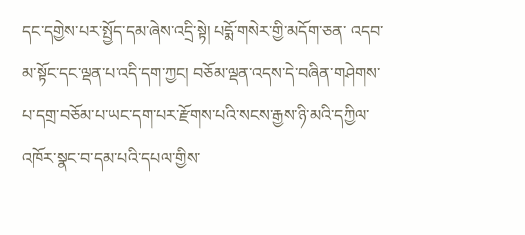དང་དགྱེས་པར་སྤྱོད་དམ་ཞེས་འདྲི་སྟེ། པདྨོ་གསེར་གྱི་མདོག་ཅན་ འདབ་མ་སྟོང་དང་ལྡན་པ་འདི་དག་ཀྱང། བཅོམ་ལྡན་འདས་དེ་བཞིན་གཤེགས་པ་དགྲ་བཅོམ་པ་ཡང་དག་པར་རྫོགས་པའི་སངས་རྒྱས་ཉི་མའི་དཀྱིལ་འཁོར་སྣང་བ་དམ་པའི་དཔལ་གྱིས་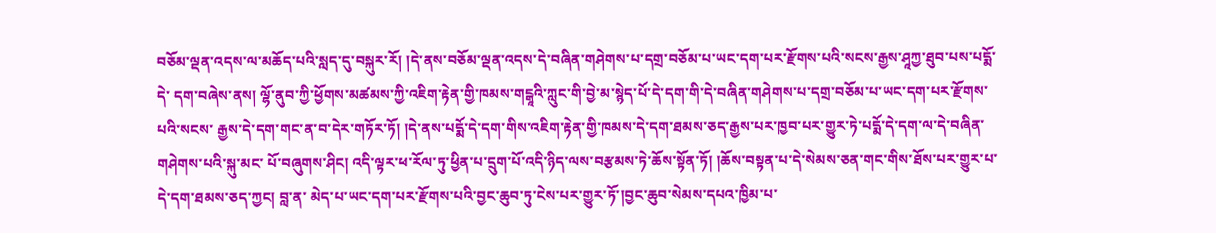བཅོམ་ལྡན་འདས་ལ་མཆོད་པའི་སླད་དུ་བསྐུར་རོ། །དེ་ནས་བཅོམ་ལྡན་འདས་དེ་བཞིན་གཤེགས་པ་དགྲ་བཅོམ་པ་ཡང་དག་པར་རྫོགས་པའི་སངས་རྒྱས་ཤཱཀྱ་ཐུབ་པས་པདྨོ་དེ་ དག་བཞེས་ནས། ལྷོ་ནུབ་ཀྱི་ཕྱོགས་མཚམས་ཀྱི་འཇིག་རྟེན་གྱི་ཁམས་གངྒཱའི་ཀླུང་གི་བྱེ་མ་སྙེད་པོ་དེ་དག་གི་དེ་བཞིན་གཤེགས་པ་དགྲ་བཅོམ་པ་ཡང་དག་པར་རྫོགས་པའི་སངས་ རྒྱས་དེ་དག་གང་ན་བ་དེར་གཏོར་ཏོ། །དེ་ནས་པདྨོ་དེ་དག་གིས་འཇིག་རྟེན་གྱི་ཁམས་དེ་དག་ཐམས་ཅད་རྒྱས་པར་ཁྱབ་པར་གྱུར་ཏེ་པདྨོ་དེ་དག་ལ་དེ་བཞིན་གཤེགས་པའི་སྐུ་མང་ པོ་བཞུགས་ཤིང། འདི་ལྟར་ཕ་རོལ་ཏུ་ཕྱིན་པ་དྲུག་པོ་འདི་ཉིད་ལས་བརྩམས་ཏེ་ཆོས་སྟོན་ཏོ། །ཆོས་བསྟན་པ་དེ་སེམས་ཅན་གང་གིས་ཐོས་པར་གྱུར་པ་དེ་དག་ཐམས་ཅད་ཀྱང། བླ་ན་ མེད་པ་ཡང་དག་པར་རྫོགས་པའི་བྱང་ཆུབ་ཏུ་ངེས་པར་གྱུར་ཏོ་།བྱང་ཆུབ་སེམས་དཔའ་ཁྱིམ་པ་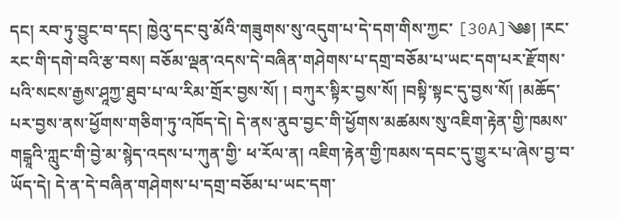དང། རབ་ཏུ་བྱུང་བ་དང། ཁྱེའུ་དང་བུ་མོའི་གཟུགས་སུ་འདུག་པ་དེ་དག་གིས་ཀྱང་ [30A]༄༅། །རང་རང་གི་དགེ་བའི་རྩ་བས། བཅོམ་ལྡན་འདས་དེ་བཞིན་གཤེགས་པ་དགྲ་བཅོམ་པ་ཡང་དག་པར་རྫོགས་པའི་སངས་རྒྱས་ཤཱཀྱ་ཐུབ་པ་ལ་རིམ་གྲོར་བྱས་སོ། ། བཀུར་སྟིར་བྱས་སོ། །བསྟི་སྟང་དུ་བྱས་སོ། །མཆོད་པར་བྱས་ནས་ཕྱོགས་གཅིག་ཏུ་འཁོད་དེ། དེ་ནས་ནུབ་བྱང་གི་ཕྱོགས་མཚམས་སུ་འཇིག་རྟེན་གྱི་ཁམས་གངྒཱའི་ཀླུང་གི་བྱེ་མ་སྙེད་འདས་པ་ཀུན་གྱི་ ཕ་རོལ་ན། འཇིག་རྟེན་གྱི་ཁམས་དབང་དུ་གྱུར་པ་ཞེས་བྱ་བ་ཡོད་དེ། དེ་ན་དེ་བཞིན་གཤེགས་པ་དགྲ་བཅོམ་པ་ཡང་དག་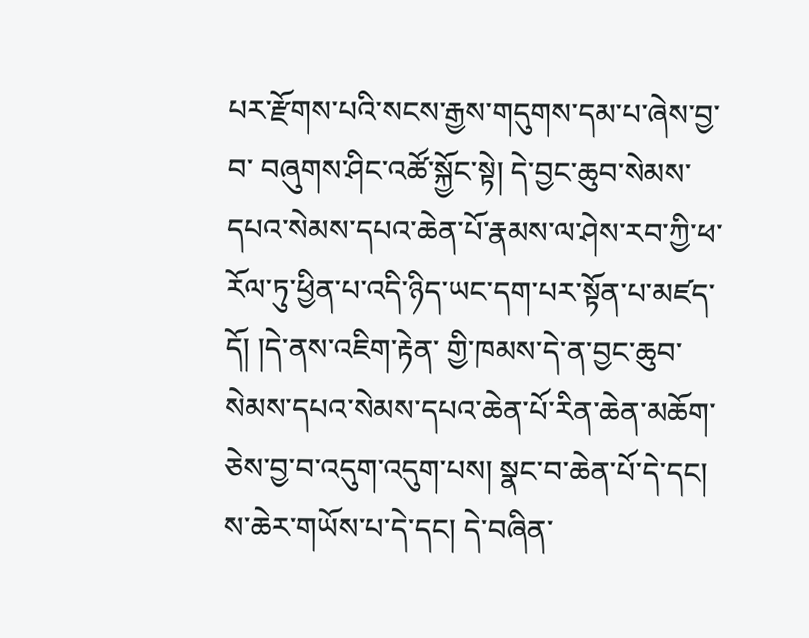པར་རྫོགས་པའི་སངས་རྒྱས་གདུགས་དམ་པ་ཞེས་བྱ་བ་ བཞུགས་ཤིང་འཚོ་སྐྱོང་སྟེ། དེ་བྱང་ཆུབ་སེམས་དཔའ་སེམས་དཔའ་ཆེན་པོ་རྣམས་ལ་ཤེས་རབ་ཀྱི་ཕ་རོལ་ཏུ་ཕྱིན་པ་འདི་ཉིད་ཡང་དག་པར་སྟོན་པ་མཛད་དོ། །དེ་ནས་འཇིག་རྟེན་ གྱི་ཁམས་དེ་ན་བྱང་ཆུབ་སེམས་དཔའ་སེམས་དཔའ་ཆེན་པོ་རིན་ཆེན་མཆོག་ཅེས་བྱ་བ་འདུག་འདུག་པས། སྣང་བ་ཆེན་པོ་དེ་དང། ས་ཆེར་གཡོས་པ་དེ་དང། དེ་བཞིན་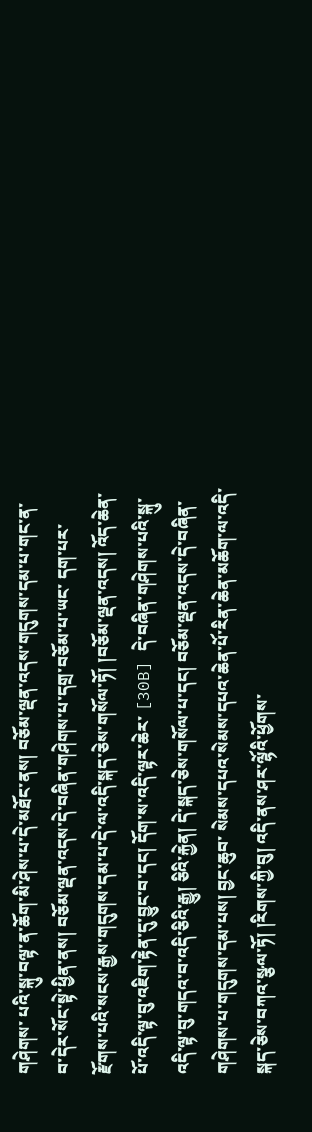གཤེགས་ པའི་སྐུ་བལྟ་ན་ཆོག་མི་ཤེས་པ་དེ་མཐོང་ནས། བཅོམ་ལྡན་འདས་གདུགས་དམ་པ་གང་ན་བ་དེར་སོང་སྟེ་ཕྱིན་ནས། བཅོམ་ལྡན་འདས་དེ་བཞིན་གཤེགས་པ་དགྲ་བཅོམ་པ་ཡང་ དག་པར་རྫོགས་པའི་སངས་རྒྱས་གདུགས་དམ་པ་དེ་ལ་འདི་སྐད་ཅེས་གསོལ་ཏོ། །བཅོམ་ལྡན་འདས། འོད་ཆེན་པོ་འདི་ལྟ་བུ་འཇིག་རྟེན་དུ་བྱུང་བ་དང། དོག་ས་འདི་ལྟར་ཆེར་ [30B] དེ་བཞིན་གཤེགས་པའི་སྐུ་འདི་ལྟ་བུ་གདའ་བ་འདི་ཅིའི་རྒྱུ། ཅིའི་རྐྱེན། དེ་སྐད་ཅེས་གསོལ་པ་དང། བཅོམ་ལྡན་འདས་དེ་བཞིན་གཤེགས་པ་གདུགས་དམ་པས། བྱང་ཆུབ་ སེམས་དཔའ་སེམས་དཔའ་ཆེན་པོ་རིན་ཆེན་མཆོག་ལ་འདི་སྐད་ཅེས་བཀའ་སྩལ་ཏོ། །རིགས་ཀྱི་བུ། འདི་ནས་ཤར་ལྷོའི་ཕྱོགས་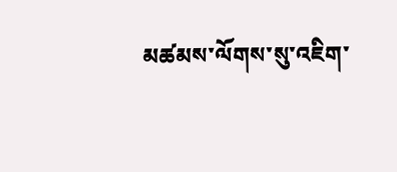མཚམས་ལོགས་སུ་འཇིག་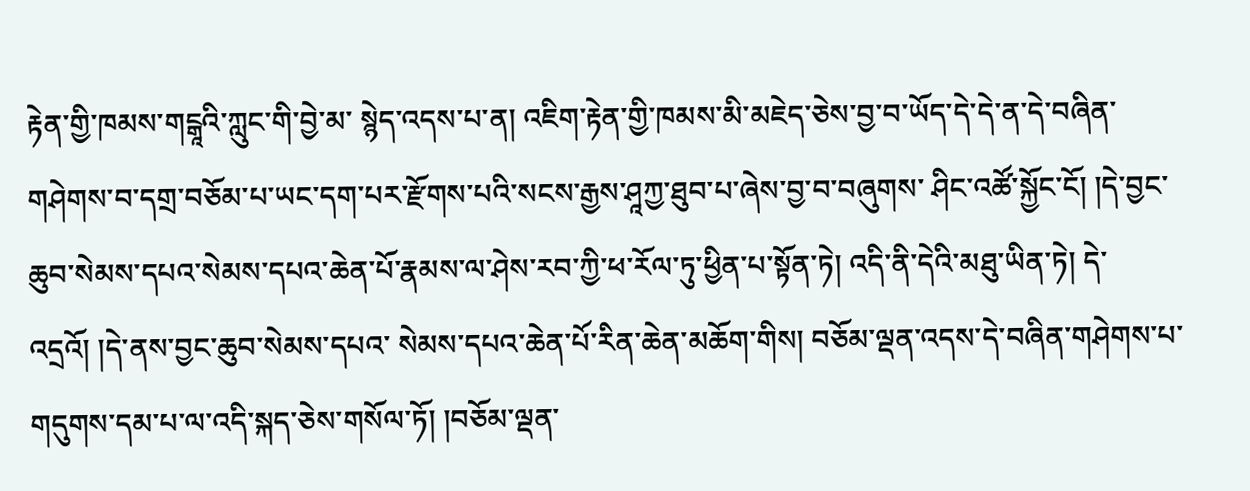རྟེན་གྱི་ཁམས་གངྒཱའི་ཀླུང་གི་བྱེ་མ་ སྙེད་འདས་པ་ན། འཇིག་རྟེན་གྱི་ཁམས་མི་མཇེད་ཅེས་བྱ་བ་ཡོད་དེ་དེ་ན་དེ་བཞིན་གཤེགས་བ་དགྲ་བཅོམ་པ་ཡང་དག་པར་རྫོགས་པའི་སངས་རྒྱས་ཤཱཀྱ་ཐུབ་པ་ཞེས་བྱ་བ་བཞུགས་ ཤིང་འཚོ་སྐྱོང་ངོ། །དེ་བྱང་ཆུབ་སེམས་དཔའ་སེམས་དཔའ་ཆེན་པོ་རྣམས་ལ་ཤེས་རབ་ཀྱི་ཕ་རོལ་ཏུ་ཕྱིན་པ་སྟོན་ཏེ། འདི་ནི་དེའི་མཐུ་ཡིན་ཏེ། དེ་འདྲའོ། །དེ་ནས་བྱང་ཆུབ་སེམས་དཔའ་ སེམས་དཔའ་ཆེན་པོ་རིན་ཆེན་མཆོག་གིས། བཅོམ་ལྡན་འདས་དེ་བཞིན་གཤེགས་པ་གདུགས་དམ་པ་ལ་འདི་སྐད་ཅེས་གསོལ་ཏོ། །བཅོམ་ལྡན་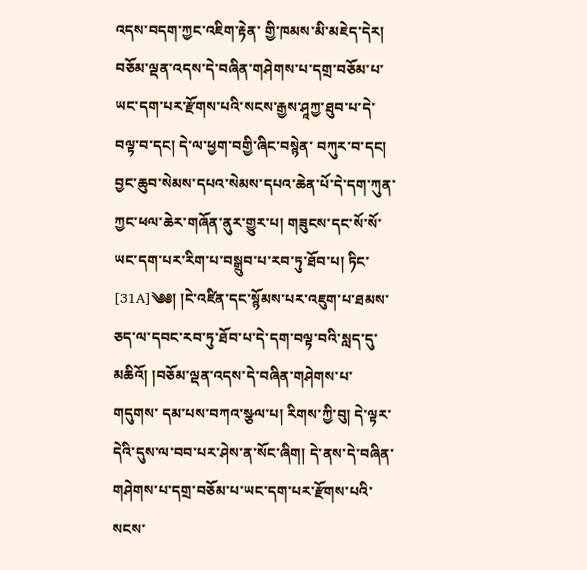འདས་བདག་ཀྱང་འཇིག་རྟེན་ གྱི་ཁམས་མི་མཇེད་དེར། བཅོམ་ལྡན་འདས་དེ་བཞིན་གཤེགས་པ་དགྲ་བཅོམ་པ་ཡང་དག་པར་རྫོགས་པའི་སངས་རྒྱས་ཤཱཀྱ་ཐུབ་པ་དེ་བལྟ་བ་དང། དེ་ལ་ཕྱག་བགྱི་ཞིང་བསྙེན་ བཀུར་བ་དང། བྱང་ཆུབ་སེམས་དཔའ་སེམས་དཔའ་ཆེན་པོ་དེ་དག་ཀུན་ཀྱང་ཕལ་ཆེར་གཞོན་ནུར་གྱུར་པ། གཟུངས་དང་སོ་སོ་ཡང་དག་པར་རིག་པ་བསྒྲུབ་པ་རབ་ཏུ་ཐོབ་པ། ཏིང་ [31A]༄༅། །ངེ་འཛིན་དང་སྙོམས་པར་འཇུག་པ་ཐམས་ཅད་ལ་དབང་རབ་ཏུ་ཐོབ་པ་དེ་དག་བལྟ་བའི་སླད་དུ་མཆིའོ། །བཅོམ་ལྡན་འདས་དེ་བཞིན་གཤེགས་པ་གདུགས་ དམ་པས་བཀའ་སྩལ་པ། རིགས་ཀྱི་བུ། དེ་ལྟར་དེའི་དུས་ལ་བབ་པར་ཤེས་ན་སོང་ཞིག། དེ་ནས་དེ་བཞིན་གཤེགས་པ་དགྲ་བཅོམ་པ་ཡང་དག་པར་རྫོགས་པའི་སངས་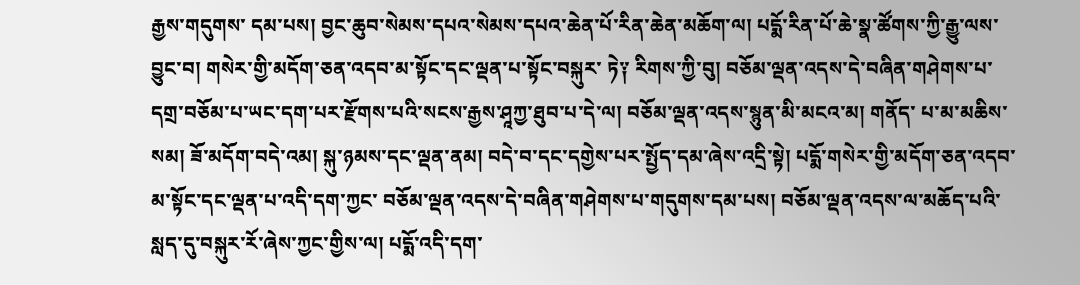རྒྱས་གདུགས་ དམ་པས། བྱང་ཆུབ་སེམས་དཔའ་སེམས་དཔའ་ཆེན་པོ་རིན་ཆེན་མཆོག་ལ། པདྨོ་རིན་པོ་ཆེ་སྣ་ཚོགས་ཀྱི་རྒྱུ་ལས་བྱུང་བ། གསེར་གྱི་མདོག་ཅན་འདབ་མ་སྟོང་དང་ལྡན་པ་སྟོང་བསྐུར་ ཏེ༑ རིགས་ཀྱི་བུ། བཅོམ་ལྡན་འདས་དེ་བཞིན་གཤེགས་པ་དགྲ་བཅོམ་པ་ཡང་དག་པར་རྫོགས་པའི་སངས་རྒྱས་ཤཱཀྱ་ཐུབ་པ་དེ་ལ། བཅོམ་ལྡན་འདས་སྙུན་མི་མངའ་མ། གནོད་ པ་མ་མཆིས་སམ། ཟོ་མདོག་བདེ་འམ། སྐུ་ཉམས་དང་ལྡན་ནམ། བདེ་བ་དང་དགྱེས་པར་སྤྱོད་དམ་ཞེས་འདྲི་སྟེ། པདྨོ་གསེར་གྱི་མདོག་ཅན་འདབ་མ་སྟོང་དང་ལྡན་པ་འདི་དག་ཀྱང་ བཅོམ་ལྡན་འདས་དེ་བཞིན་གཤེགས་པ་གདུགས་དམ་པས། བཅོམ་ལྡན་འདས་ལ་མཆོད་པའི་སླད་དུ་བསྐུར་རོ་ཞེས་ཀྱང་གྱིས་ལ། པདྨོ་འདི་དག་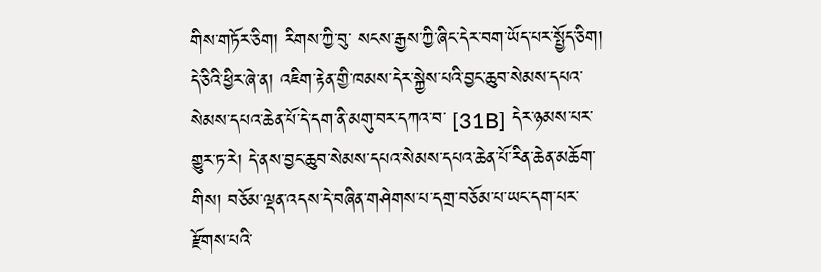གིས་གཏོར་ཅིག། རིགས་ཀྱི་བུ་ སངས་རྒྱས་ཀྱི་ཞིང་དེར་བག་ཡོད་པར་སྤྱོད་ཅིག། དེ་ཅིའི་ཕྱིར་ཞེ་ན། འཇིག་རྟེན་གྱི་ཁམས་དེར་སྐྱེས་པའི་བྱང་ཆུབ་སེམས་དཔའ་སེམས་དཔའ་ཆེན་པོ་དེ་དག་ནི་མགུ་བར་དཀའ་བ་ [31B] དེར་ཉམས་པར་གྱུར་ཏ་རེ། དེ་ནས་བྱང་ཆུབ་སེམས་དཔའ་སེམས་དཔའ་ཆེན་པོ་རིན་ཆེན་མཆོག་གིས། བཅོམ་ལྡན་འདས་དེ་བཞིན་གཤེགས་པ་དགྲ་བཅོམ་པ་ཡང་དག་པར་ རྫོགས་པའི་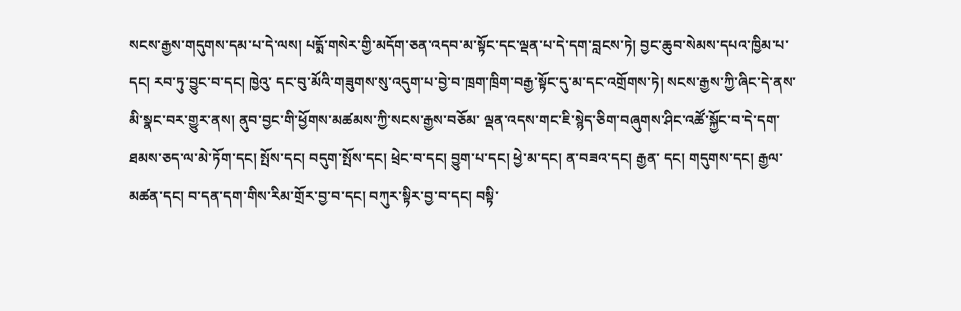སངས་རྒྱས་གདུགས་དམ་པ་དེ་ལས། པདྨོ་གསེར་གྱི་མདོག་ཅན་འདབ་མ་སྟོང་དང་ལྡན་པ་དེ་དག་བླངས་ཏེ། བྱང་ཆུབ་སེམས་དཔའ་ཁྱིམ་པ་དང། རབ་ཏུ་བྱུང་བ་དང། ཁྱེའུ་ དང་བུ་མོའི་གཟུགས་སུ་འདུག་པ་བྱེ་བ་ཁྲག་ཁྲིག་བརྒྱ་སྟོང་དུ་མ་དང་འགྲོགས་ཏེ། སངས་རྒྱས་ཀྱི་ཞིང་དེ་ནས་མི་སྣང་བར་གྱུར་ནས། ནུབ་བྱང་གི་ཕྱོགས་མཚམས་ཀྱི་སངས་རྒྱས་བཅོམ་ ལྡན་འདས་གང་ཇི་སྙེད་ཅིག་བཞུགས་ཤིང་འཚོ་སྐྱོང་བ་དེ་དག་ཐམས་ཅད་ལ་མེ་ཏོག་དང། སྤོས་དང། བདུག་སྤོས་དང། ཕྲེང་བ་དང། བྱུག་པ་དང། ཕྱེ་མ་དང། ན་བཟའ་དང། རྒྱན་ དང། གདུགས་དང། རྒྱལ་མཚན་དང། བ་དན་དག་གིས་རིམ་གྲོར་བྱ་བ་དང། བཀུར་སྟིར་བྱ་བ་དང། བསྟི་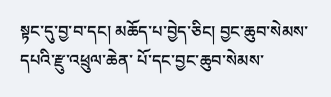སྟང་དུ་བྱ་བ་དང། མཆོད་པ་བྱེད་ཅིང། བྱང་ཆུབ་སེམས་དཔའི་རྫུ་འཕྲུལ་ཆེན་ པོ་དང་བྱང་ཆུབ་སེམས་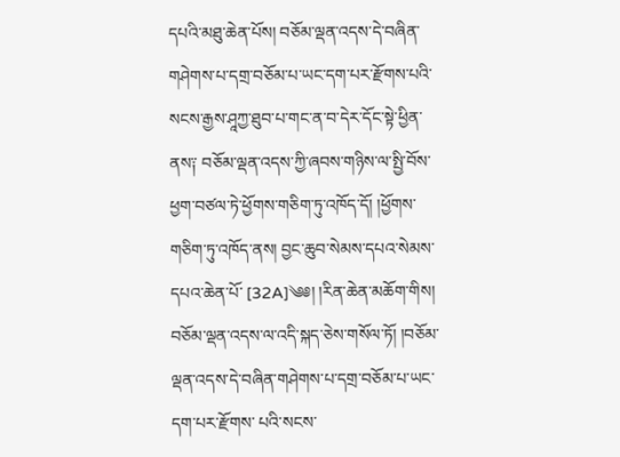དཔའི་མཐུ་ཆེན་པོས། བཅོམ་ལྡན་འདས་དེ་བཞིན་གཤེགས་པ་དགྲ་བཅོམ་པ་ཡང་དག་པར་རྫོགས་པའི་སངས་རྒྱས་ཤཱཀྱ་ཐུབ་པ་གང་ན་བ་དེར་དོང་སྟེ་ཕྱིན་ ནས༑ བཅོམ་ལྡན་འདས་ཀྱི་ཞབས་གཉིས་ལ་སྤྱི་བོས་ཕྱག་བཙལ་ཏེ་ཕྱོགས་གཅིག་ཏུ་འཁོད་དོ། །ཕྱོགས་གཅིག་ཏུ་འཁོད་ནས། བྱང་ཆུབ་སེམས་དཔའ་སེམས་དཔའ་ཆེན་པོ་ [32A]༄༅། །རིན་ཆེན་མཆོག་གིས། བཅོམ་ལྡན་འདས་ལ་འདི་སྐད་ཅེས་གསོལ་ཏོ། །བཅོམ་ལྡན་འདས་དེ་བཞིན་གཤེགས་པ་དགྲ་བཅོམ་པ་ཡང་དག་པར་རྫོགས་ པའི་སངས་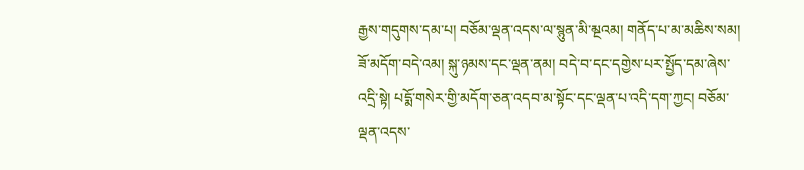རྒྱས་གདུགས་དམ་པ། བཅོམ་ལྡན་འདས་ལ་སྙུན་མི་མྔའམ། གནོད་པ་མ་མཆིས་སམ། ཟོ་མདོག་བདེ་འམ། སྐུ་ཉམས་དང་ལྡན་ནམ། བདེ་བ་དང་དགྱེས་པར་སྤྱོད་དམ་ཞེས་ འདྲི་སྟེ། པདྨོ་གསེར་གྱི་མདོག་ཅན་འདབ་མ་སྟོང་དང་ལྡན་པ་འདི་དག་ཀྱང། བཅོམ་ལྡན་འདས་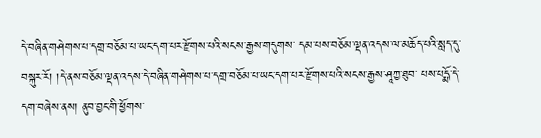དེ་བཞིན་གཤེགས་པ་དགྲ་བཅོམ་པ་ཡང་དག་པར་རྫོགས་པའི་སངས་རྒྱས་གདུགས་ དམ་པས་བཅོམ་ལྡན་འདས་ལ་མཆོད་པའི་སླད་དུ་བསྐུར་རོ། །དེ་ནས་བཅོམ་ལྡན་འདས་དེ་བཞིན་གཤེགས་པ་དགྲ་བཅོམ་པ་ཡང་དག་པར་རྫོགས་པའི་སངས་རྒྱས་ཤཱཀྱ་ཐུབ་ པས་པདྨོ་དེ་དག་བཞེས་ནས། ནུབ་བྱང་གི་ཕྱོགས་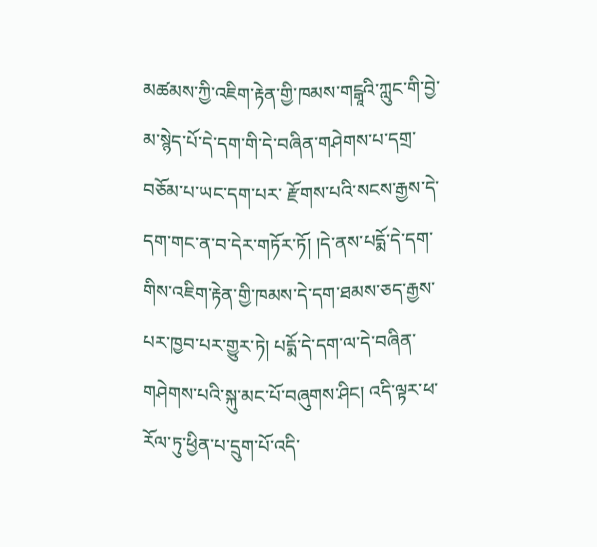མཚམས་ཀྱི་འཇིག་རྟེན་གྱི་ཁམས་གངྒཱའི་ཀླུང་གི་བྱེ་མ་སྙེད་པོ་དེ་དག་གི་དེ་བཞིན་གཤེགས་པ་དགྲ་བཅོམ་པ་ཡང་དག་པར་ རྫོགས་པའི་སངས་རྒྱས་དེ་དག་གང་ན་བ་དེར་གཏོར་ཏོ། །དེ་ནས་པདྨོ་དེ་དག་གིས་འཇིག་རྟེན་གྱི་ཁམས་དེ་དག་ཐམས་ཅད་རྒྱས་པར་ཁྱབ་པར་གྱུར་ཏེ། པདྨོ་དེ་དག་ལ་དེ་བཞིན་ གཤེགས་པའི་སྐུ་མང་པོ་བཞུགས་ཤིང། འདི་ལྟར་ཕ་རོལ་ཏུ་ཕྱིན་པ་དྲུག་པོ་འདི་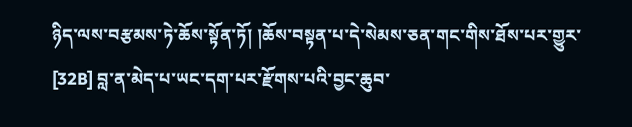ཉིད་ལས་བརྩམས་ཏེ་ཆོས་སྟོན་ཏོ། །ཆོས་བསྟན་པ་དེ་སེམས་ཅན་གང་གིས་ཐོས་པར་གྱུར་ [32B] བླ་ན་མེད་པ་ཡང་དག་པར་རྫོགས་པའི་བྱང་ཆུབ་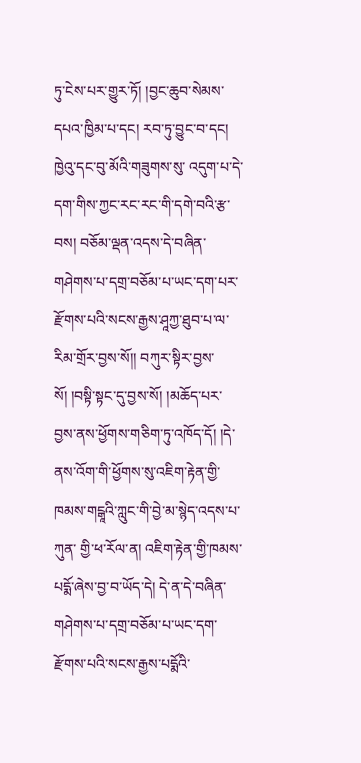ཏུ་ངེས་པར་གྱུར་ཏོ། །བྱང་ཆུབ་སེམས་དཔའ་ཁྱིམ་པ་དང། རབ་ཏུ་བྱུང་བ་དང། ཁྱེའུ་དང་བུ་མོའི་གཟུགས་སུ་ འདུག་པ་དེ་དག་གིས་ཀྱང་རང་རང་གི་དགེ་བའི་རྩ་བས། བཅོམ་ལྡན་འདས་དེ་བཞིན་གཤེགས་པ་དགྲ་བཅོམ་པ་ཡང་དག་པར་རྫོགས་པའི་སངས་རྒྱས་ཤཱཀྱ་ཐུབ་པ་ལ་རིམ་གྲོར་བྱས་སོ།། བཀུར་སྟིར་བྱས་སོ། །བསྟི་སྟང་དུ་བྱས་སོ། །མཆོད་པར་བྱས་ནས་ཕྱོགས་གཅིག་ཏུ་འཁོད་དོ། །དེ་ནས་འོག་གི་ཕྱོགས་སུ་འཇིག་རྟེན་གྱི་ཁམས་གངྒཱའི་ཀླུང་གི་བྱེ་མ་སྙེད་འདས་པ་ཀུན་ གྱི་ཕ་རོལ་ན། འཇིག་རྟེན་གྱི་ཁམས་པདྨོ་ཞེས་བྱ་བ་ཡོད་དེ། དེ་ན་དེ་བཞིན་གཤེགས་པ་དགྲ་བཅོམ་པ་ཡང་དག་རྫོགས་པའི་སངས་རྒྱས་པདྨོའི་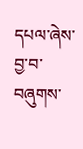དཔལ་ཞེས་བྱ་བ་བཞུགས་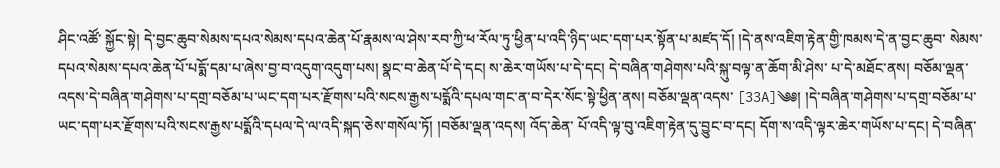ཤིང་འཚོ་ སྐྱོང་སྟེ། དེ་བྱང་ཆུབ་སེམས་དཔའ་སེམས་དཔའ་ཆེན་པོ་རྣམས་ལ་ཤེས་རབ་ཀྱི་ཕ་རོལ་ཏུ་ཕྱིན་པ་འདི་ཉིད་ཡང་དག་པར་སྟོན་པ་མཛད་དོ། །དེ་ནས་འཇིག་རྟེན་གྱི་ཁམས་དེ་ན་བྱང་ཆུབ་ སེམས་དཔའ་སེམས་དཔའ་ཆེན་པོ་པདྨོ་དམ་པ་ཞེས་བྱ་བ་འདུག་འདུག་པས། སྣང་བ་ཆེན་པོ་དེ་དང། ས་ཆེར་གཡོས་པ་དེ་དང། དེ་བཞིན་གཤེགས་པའི་སྐུ་བལྟ་ན་ཆོག་མི་ཤེས་ པ་དེ་མཐོང་ནས། བཅོམ་ལྡན་འདས་དེ་བཞིན་གཤེགས་པ་དགྲ་བཅོམ་པ་ཡང་དག་པར་རྫོགས་པའི་སངས་རྒྱས་པདྨོའི་དཔལ་གང་ན་བ་དེར་སོང་སྟེ་ཕྱིན་ནས། བཅོམ་ལྡན་འདས་ [33A]༄༅། །དེ་བཞིན་གཤེགས་པ་དགྲ་བཅོམ་པ་ཡང་དག་པར་རྫོགས་པའི་སངས་རྒྱས་པདྨོའི་དཔལ་དེ་ལ་འདི་སྐད་ཅེས་གསོལ་ཏོ། །བཅོམ་ལྡན་འདས། འོད་ཆེན་ པོ་འདི་ལྟ་བུ་འཇིག་རྟེན་དུ་བྱུང་བ་དང། དོག་ས་འདི་ལྟར་ཆེར་གཡོས་པ་དང། དེ་བཞིན་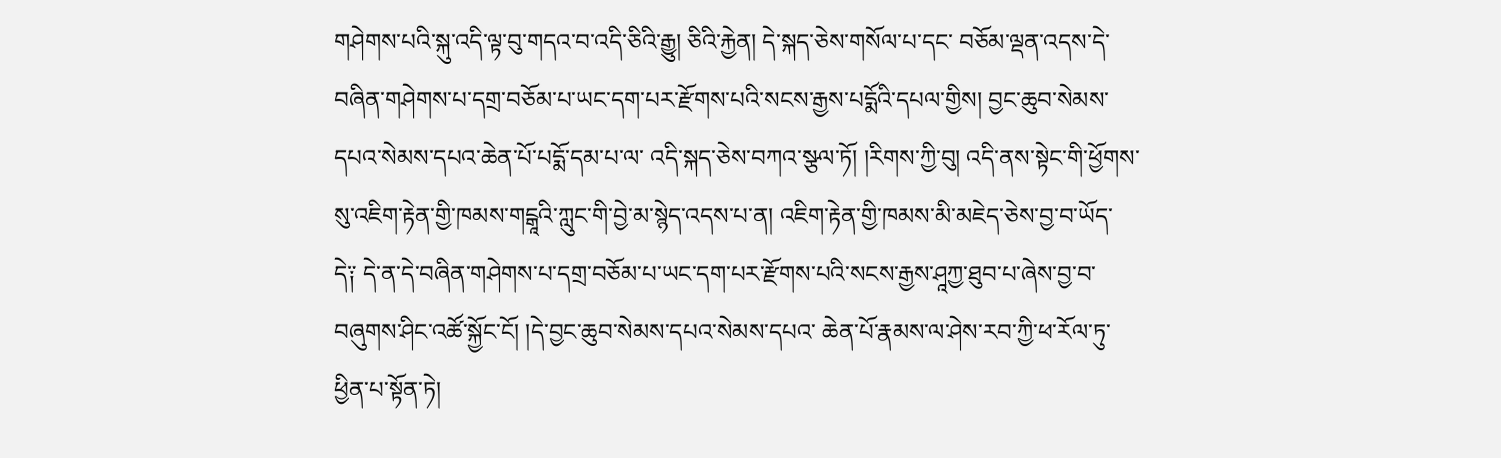གཤེགས་པའི་སྐུ་འདི་ལྟ་བུ་གདའ་བ་འདི་ཅིའི་རྒྱུ། ཅིའི་རྐྱེན། དེ་སྐད་ཅེས་གསོལ་པ་དང་ བཅོམ་ལྡན་འདས་དེ་བཞིན་གཤེགས་པ་དགྲ་བཅོམ་པ་ཡང་དག་པར་རྫོགས་པའི་སངས་རྒྱས་པདྨོའི་དཔལ་གྱིས། བྱང་ཆུབ་སེམས་དཔའ་སེམས་དཔའ་ཆེན་པོ་པདྨོ་དམ་པ་ལ་ འདི་སྐད་ཅེས་བཀའ་སྩལ་ཏོ། །རིགས་ཀྱི་བུ། འདི་ནས་སྟེང་གི་ཕྱོགས་སུ་འཇིག་རྟེན་གྱི་ཁམས་གངྒཱའི་ཀླུང་གི་བྱེ་མ་སྙེད་འདས་པ་ན། འཇིག་རྟེན་གྱི་ཁམས་མི་མཇེད་ཅེས་བྱ་བ་ཡོད་ དེ༑ དེ་ན་དེ་བཞིན་གཤེགས་པ་དགྲ་བཅོམ་པ་ཡང་དག་པར་རྫོགས་པའི་སངས་རྒྱས་ཤཱཀྱ་ཐུབ་པ་ཞེས་བྱ་བ་བཞུགས་ཤིང་འཚོ་སྐྱོང་ངོ། །དེ་བྱང་ཆུབ་སེམས་དཔའ་སེམས་དཔའ་ ཆེན་པོ་རྣམས་ལ་ཤེས་རབ་ཀྱི་ཕ་རོལ་ཏུ་ཕྱིན་པ་སྟོན་ཏེ།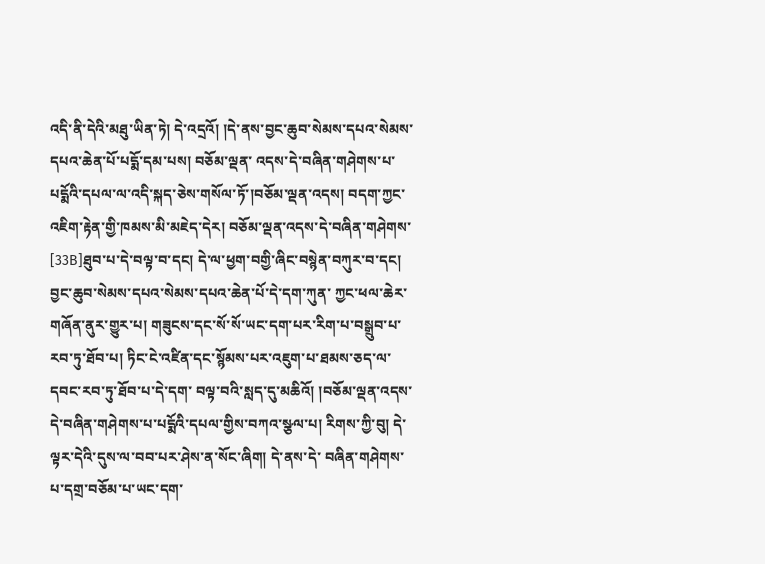འདི་ནི་དེའི་མཐུ་ཡིན་ཏེ། དེ་འདྲའོ། །དེ་ནས་བྱང་ཆུབ་སེམས་དཔའ་སེམས་དཔའ་ཆེན་པོ་པདྨོ་དམ་པས། བཅོམ་ལྡན་ འདས་དེ་བཞིན་གཤེགས་པ་པདྨོའི་དཔལ་ལ་འདི་སྐད་ཅེས་གསོལ་ཏོ་།བཅོམ་ལྡན་འདས། བདག་ཀྱང་འཇིག་རྟེན་གྱི་ཁམས་མི་མཇེད་དེར། བཅོམ་ལྡན་འདས་དེ་བཞིན་གཤེགས་ [33B]ཐུབ་པ་དེ་བལྟ་བ་དང། དེ་ལ་ཕྱག་བགྱི་ཞིང་བསྙེན་བཀུར་བ་དང། བྱང་ཆུབ་སེམས་དཔའ་སེམས་དཔའ་ཆེན་པོ་དེ་དག་ཀུན་ ཀྱང་ཕལ་ཆེར་གཞོན་ནུར་གྱུར་པ། གཟུངས་དང་སོ་སོ་ཡང་དག་པར་རིག་པ་བསྒྲུབ་པ་རབ་ཏུ་ཐོབ་པ། ཏིང་ངེ་འཛིན་དང་སྙོམས་པར་འཇུག་པ་ཐམས་ཅད་ལ་དབང་རབ་ཏུ་ཐོབ་པ་དེ་དག་ བལྟ་བའི་སླད་དུ་མཆིའོ། །བཅོམ་ལྡན་འདས་དེ་བཞིན་གཤེགས་པ་པདྨོའི་དཔལ་གྱིས་བཀའ་སྩལ་པ། རིགས་ཀྱི་བུ། དེ་ལྟར་དེའི་དུས་ལ་བབ་པར་ཤེས་ན་སོང་ཞིག། དེ་ནས་དེ་ བཞིན་གཤེགས་པ་དགྲ་བཅོམ་པ་ཡང་དག་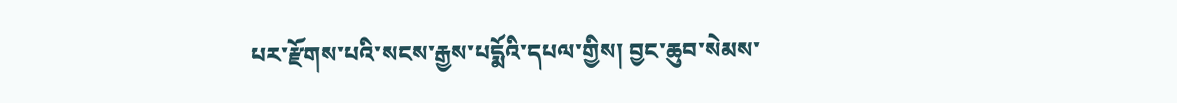པར་རྫོགས་པའི་སངས་རྒྱས་པདྨོའི་དཔལ་གྱིས། བྱང་ཆུབ་སེམས་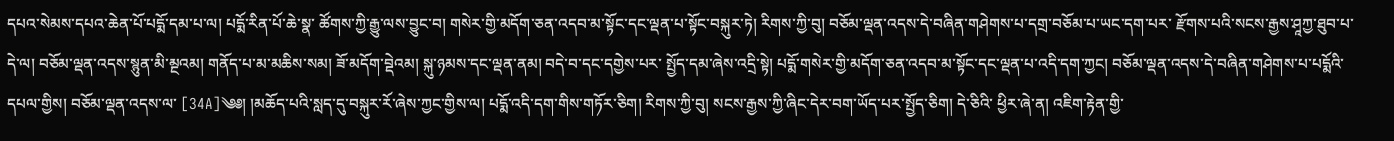དཔའ་སེམས་དཔའ་ཆེན་པོ་པདྨོ་དམ་པ་ལ། པདྨོ་རིན་པོ་ཆེ་སྣ་ ཚོགས་ཀྱི་རྒྱུ་ལས་བྱུང་བ། གསེར་གྱི་མདོག་ཅན་འདབ་མ་སྟོང་དང་ལྡན་པ་སྟོང་བསྐུར་ཏེ། རིགས་ཀྱི་བུ། བཅོམ་ལྡན་འདས་དེ་བཞིན་གཤེགས་པ་དགྲ་བཅོམ་པ་ཡང་དག་པར་ རྫོགས་པའི་སངས་རྒྱས་ཤཱཀྱ་ཐུབ་པ་དེ་ལ། བཅོམ་ལྡན་འདས་སྙུན་མི་མྔའམ། གནོད་པ་མ་མཆིས་སམ། ཟོ་མདོག་བྡེའམ། སྐུ་ཉམས་དང་ལྡན་ནམ། བདེ་བ་དང་དགྱེས་པར་ སྤྱོད་དམ་ཞེས་འདྲི་སྟེ། པདྨོ་གསེར་གྱི་མདོག་ཅན་འདབ་མ་སྟོང་དང་ལྡན་པ་འདི་དག་ཀྱང། བཅོམ་ལྡན་འདས་དེ་བཞིན་གཤེགས་པ་པདྨོའི་དཔལ་གྱིས། བཅོམ་ལྡན་འདས་ལ་ [34A]༄༅། །མཆོད་པའི་སླད་དུ་བསྐུར་རོ་ཞེས་ཀྱང་གྱིས་ལ། པདྨོ་འདི་དག་གིས་གཏོར་ཅིག། རིགས་ཀྱི་བུ། སངས་རྒྱས་ཀྱི་ཞིང་དེར་བག་ཡོད་པར་སྤྱོད་ཅིག། དེ་ཅིའི་ ཕྱིར་ཞེ་ན། འཇིག་རྟེན་གྱི་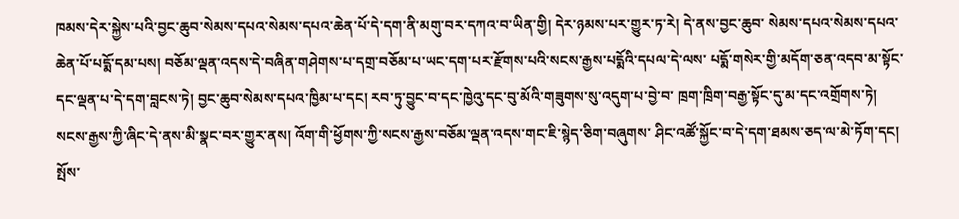ཁམས་དེར་སྐྱེས་པའི་བྱང་ཆུབ་སེམས་དཔའ་སེམས་དཔའ་ཆེན་པོ་དེ་དག་ནི་མགུ་བར་དཀའ་བ་ཡིན་གྱི། དེར་ཉམས་པར་གྱུར་ཏ་རེ། དེ་ནས་བྱང་ཆུབ་ སེམས་དཔའ་སེམས་དཔའ་ཆེན་པོ་པདྨོ་དམ་པས། བཅོམ་ལྡན་འདས་དེ་བཞིན་གཤེགས་པ་དགྲ་བཅོམ་པ་ཡང་དག་པར་རྫོགས་པའི་སངས་རྒྱས་པདྨོའི་དཔལ་དེ་ལས་ པདྨོ་གསེར་གྱི་མདོག་ཅན་འདབ་མ་སྟོང་དང་ལྡན་པ་དེ་དག་བླངས་ཏེ། བྱང་ཆུབ་སེམས་དཔའ་ཁྱིམ་པ་དང། རབ་ཏུ་བྱུང་བ་དང་ཁྱེའུ་དང་བུ་མོའི་གཟུགས་སུ་འདུག་པ་བྱེ་བ་ ཁྲག་ཁྲིག་བརྒྱ་སྟོང་དུ་མ་དང་འགྲོགས་ཏེ། སངས་རྒྱས་ཀྱི་ཞིང་དེ་ནས་མི་སྣང་བར་གྱུར་ནས། འོག་གི་ཕྱོགས་ཀྱི་སངས་རྒྱས་བཅོམ་ལྡན་འདས་གང་ཇི་སྙེད་ཅིག་བཞུགས་ ཤིང་འཚོ་སྐྱོང་བ་དེ་དག་ཐམས་ཅད་ལ་མེ་ཏོག་དང། སྤོས་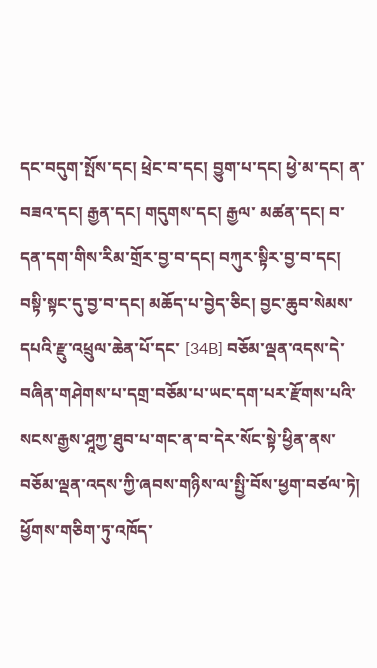དང་བདུག་སྤོས་དང། ཕྲེང་བ་དང། བྱུག་པ་དང། ཕྱེ་མ་དང། ན་བཟའ་དང། རྒྱན་དང། གདུགས་དང། རྒྱལ་ མཚན་དང། བ་དན་དག་གིས་རིམ་གྲོར་བྱ་བ་དང། བཀུར་སྟིར་བྱ་བ་དང། བསྟི་སྟང་དུ་བྱ་བ་དང། མཆོད་པ་བྱེད་ཅིང། བྱང་ཆུབ་སེམས་དཔའི་རྫུ་འཕྲུལ་ཆེན་པོ་དང་ [34B] བཅོམ་ལྡན་འདས་དེ་བཞིན་གཤེགས་པ་དགྲ་བཅོམ་པ་ཡང་དག་པར་རྫོགས་པའི་སངས་རྒྱས་ཤཱཀྱ་ཐུབ་པ་གང་ན་བ་དེར་སོང་སྟེ་ཕྱིན་ནས་ བཅོམ་ལྡན་འདས་ཀྱི་ཞབས་གཉིས་ལ་སྤྱི་བོས་ཕྱག་བཙལ་ཏེ། ཕྱོགས་གཅིག་ཏུ་འཁོད་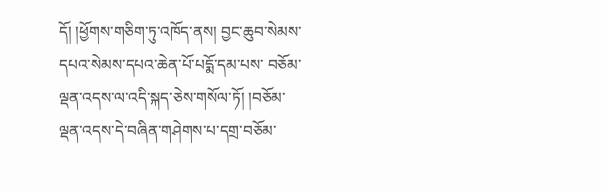དོ། །ཕྱོགས་གཅིག་ཏུ་འཁོད་ནས། བྱང་ཆུབ་སེམས་དཔའ་སེམས་དཔའ་ཆེན་པོ་པདྨོ་དམ་པས་ བཅོམ་ལྡན་འདས་ལ་འདི་སྐད་ཅེས་གསོལ་ཏོ། །བཅོམ་ལྡན་འདས་དེ་བཞིན་གཤེགས་པ་དགྲ་བཅོམ་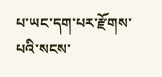པ་ཡང་དག་པར་རྫོགས་པའི་སངས་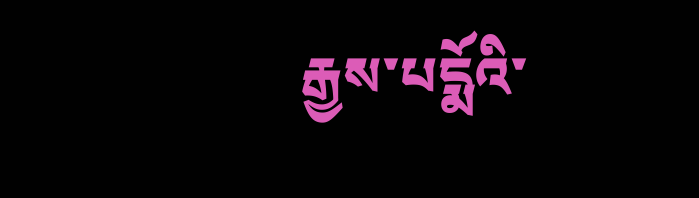རྒྱས་པདྨོའི་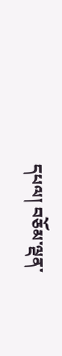དཔལ། བཅོམ་ལྡན་